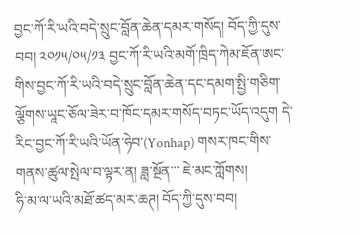བྱང་ཀོ་རི་ཡའི་བདེ་སྲུང་བློན་ཆེན་དམར་གསོད། བོད་ཀྱི་དུས་བབ། ༢༠༡༥/༠༥/༡༣ བྱང་ཀོ་རི་ཡའི་མགོ་ཁྲིད་ཀེམ་ཇོན་ཨང་གིས་བྱང་ཀོ་རི་ཡའི་བདེ་སྲུང་བློན་ཆེན་དང་དམག་སྤྱི་གཅིག་ལྕོགས་ཡཱང་ཅོལ་ཟེར་བ་ཁོང་དམར་གསོད་བཏང་ཡོད་འདུག དེ་རིང་བྱང་ཀོ་རི་ཡའི་ཡོན་ཧེབ་(Yonhap) གསར་ཁང་གིས་གནས་ཚུལ་སྤེལ་བ་ལྟར་ན། ཟླ་སྔོན་་་ ཇེ་མང་ཀློགས།
ཧི་མ་ལ་ཡའི་མཐོ་ཚད་མར་ཆཊ། བོད་ཀྱི་དུས་བབ།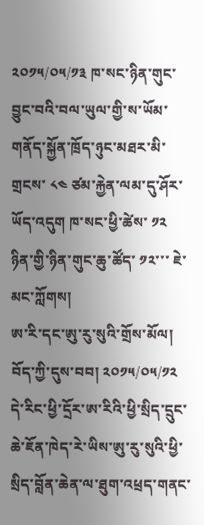༢༠༡༥/༠༥/༡༣ ཁ་སང་ཉིན་གུང་བྱུང་བའི་བལ་ཡུལ་གྱི་ས་ཡོམ་གནོད་སྐྱོན་ཁྲོད་ཉུང་མཐར་མི་གྲངས་ ༨༤ ཙམ་རྐྱེན་ལམ་དུ་ཤོར་ཡོད་འདུག ཁ་སང་ཕྱི་ཚེས་ ༡༢ ཉིན་གྱི་ཉིན་གུང་ཆུ་ཚོད་ ༡༢་་་ ཇེ་མང་ཀློགས།
ཨ་རི་དང་ཨུ་རུ་སུའི་གྲོས་མོལ། བོད་ཀྱི་དུས་བབ། ༢༠༡༥/༠༥/༡༢ དེ་རིང་ཕྱི་དྲོར་ཨ་རིའི་ཕྱི་སྲིད་དྲུང་ཆེ་ཇོན་ཁེད་རེ་ཡིས་ཨུ་རུ་སུའི་ཕྱི་སྲིད་བློན་ཆེན་ལ་ཐུག་འཕྲད་གནང་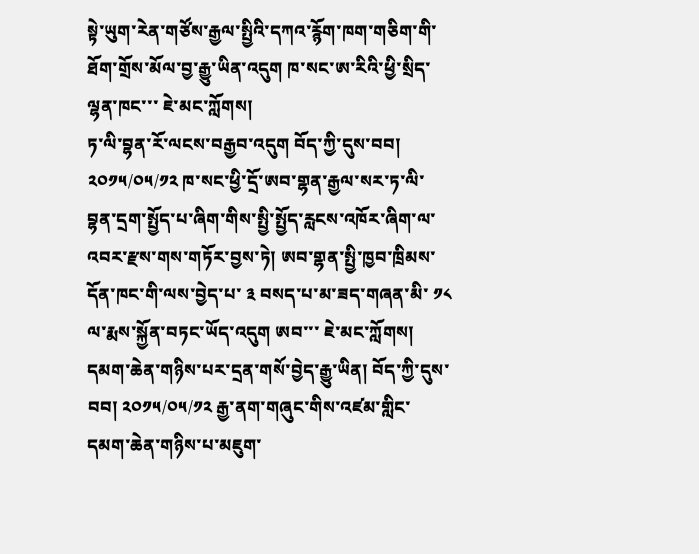སྟེ་ཡུག་རེན་གཙོས་རྒྱལ་སྤྱིའི་དཀའ་རྙོག་ཁག་གཅིག་གི་ཐོག་གྲོས་མོལ་བྱ་རྒྱུ་ཡིན་འདུག ཁ་སང་ཨ་རིའི་ཕྱི་སྲིད་ལྷན་ཁང་་་ ཇེ་མང་ཀློགས།
ཏ་ལི་བྷན་རོ་ལངས་བརྒྱབ་འདུག བོད་ཀྱི་དུས་བབ། ༢༠༡༥/༠༥/༡༢ ཁ་སང་ཕྱི་དྲོ་ཨབ་གྷན་རྒྱལ་སར་ཏ་ལི་བྷན་དྲག་སྤྱོད་པ་ཞིག་གིས་སྤྱི་སྤྱོད་རླངས་འཁོར་ཞིག་ལ་འབར་རྫས་གས་གཏོར་བྱས་ཏེ། ཨབ་གྷན་སྤྱི་ཁྱབ་ཁྲིམས་དོན་ཁང་གི་ལས་བྱེད་པ་ ༣ བསད་པ་མ་ཟད་གཞན་མི་ ༡༨ ལ་རྨས་སྐྱོན་བཏང་ཡོད་འདུག ཨབ་་་ ཇེ་མང་ཀློགས།
དམག་ཆེན་གཉིས་པར་དྲན་གསོ་བྱེད་རྒྱུ་ཡིན། བོད་ཀྱི་དུས་བབ། ༢༠༡༥/༠༥/༡༢ རྒྱ་ནག་གཞུང་གིས་འཛམ་གླིང་དམག་ཆེན་གཉིས་པ་མཇུག་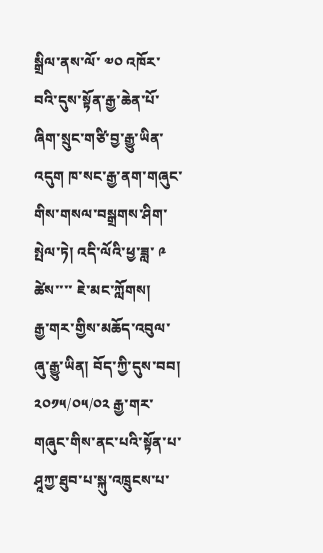སྒྲིལ་ནས་ལོ་ ༧༠ འཁོར་བའི་དུས་སྟོན་རྒྱ་ཆེན་པོ་ཞིག་སྲུང་གཙི་བྱ་རྒྱུ་ཡིན་འདུག ཁ་སང་རྒྱ་ནག་གཞུང་གིས་གསལ་བསྒྲགས་ཤིག་སྤེལ་ཏེ། འདི་ལོའི་ཕྱ་ཟླ་ ༩ ཚེས་་་་ ཇེ་མང་ཀློགས།
རྒྱ་གར་གྱིས་མཆོད་འབུལ་ཞུ་རྒྱུ་ཡིན། བོད་ཀྱི་དུས་བབ། ༢༠༡༥/༠༥/༠༢ རྒྱ་གར་གཞུང་གིས་ནང་པའི་སྟོན་པ་ཤཱཀྱ་ཐུབ་པ་སྐུ་འཁྲུངས་པ་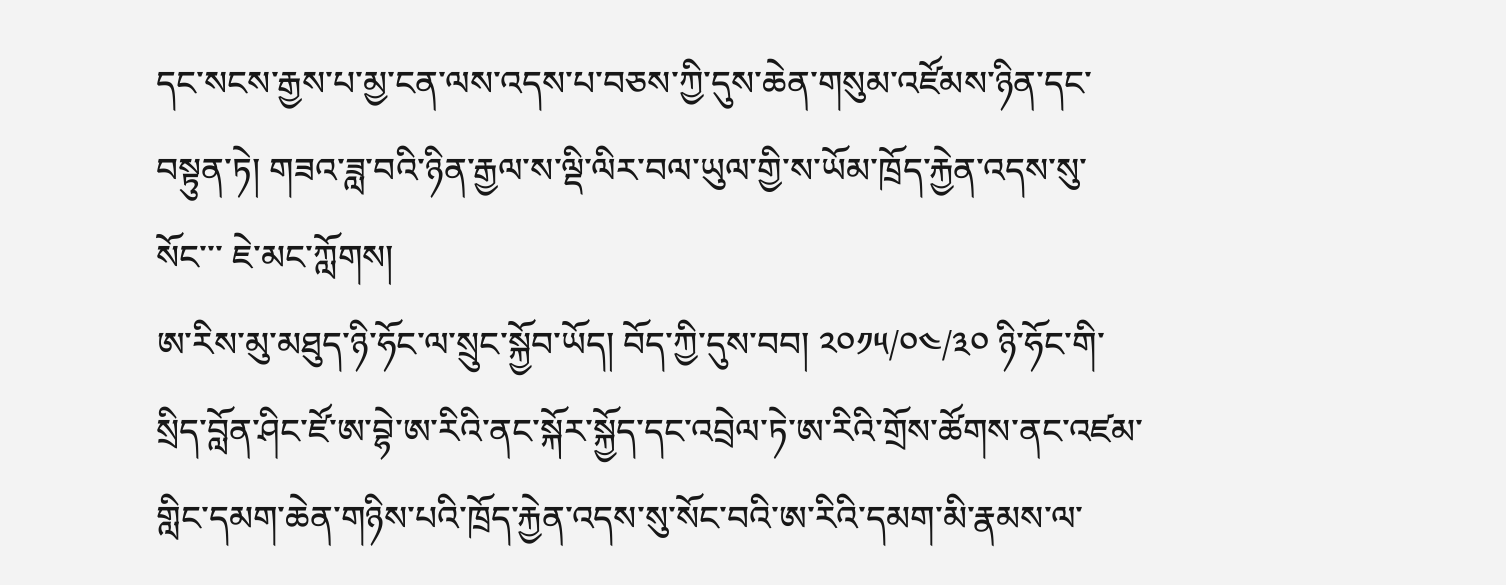དང་སངས་རྒྱས་པ་མྱ་ངན་ལས་འདས་པ་བཅས་ཀྱི་དུས་ཆེན་གསུམ་འཛོམས་ཉིན་དང་བསྟུན་ཏེ། གཟའ་ཟླ་བའི་ཉིན་རྒྱལ་ས་ལྡི་ལིར་བལ་ཡུལ་གྱི་ས་ཡོམ་ཁྲོད་རྐྱེན་འདས་སུ་སོང་་་ ཇེ་མང་ཀློགས།
ཨ་རིས་མུ་མཐུད་ཉི་ཧོང་ལ་སྲུང་སྐྱོབ་ཡོད། བོད་ཀྱི་དུས་བབ། ༢༠༡༥/༠༤/༣༠ ཉི་ཧོང་གི་སྲིད་བློན་ཤིང་ཛོ་ཨ་བྷེ་ཨ་རིའི་ནང་སྐོར་སྐྱོད་དང་འབྲེལ་ཏེ་ཨ་རིའི་གྲོས་ཚོགས་ནང་འཛམ་གླིང་དམག་ཆེན་གཉིས་པའི་ཁྲོད་རྐྱེན་འདས་སུ་སོང་བའི་ཨ་རིའི་དམག་མི་རྣམས་ལ་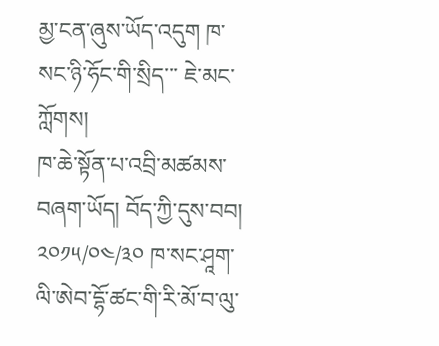མྱ་ངན་ཞུས་ཡོད་འདུག ཁ་སང་ཉི་ཧོང་གི་སྲིད་་་ ཇེ་མང་ཀློགས།
ཁ་ཆེ་སྟོན་པ་འབྲི་མཚམས་བཞག་ཡོད། བོད་ཀྱི་དུས་བབ། ༢༠༡༥/༠༤/༣༠ ཁ་སང་ཤཱག་ལི་ཨེབ་དྷོ་ཚང་གི་རི་མོ་བ་ལུ་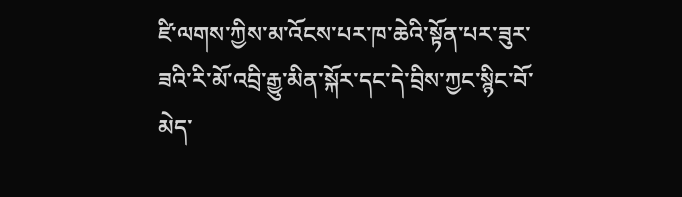ཛི་ལགས་ཀྱིས་མ་འོངས་པར་ཁ་ཆེའི་སྟོན་པར་ཟུར་ཟའི་རི་མོ་འབྲི་རྒྱུ་མིན་སྐོར་དང་དེ་བྲིས་ཀྱང་སྙིང་བོ་མེད་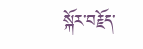སྐོར་བརྗོད་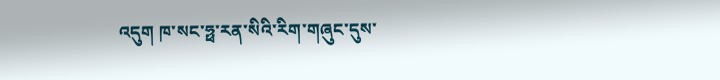འདུག ཁ་སང་ཧྥ་རན་སིའི་རིག་གཞུང་དུས་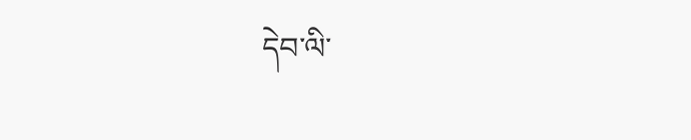དེབ་ལི་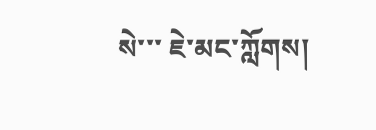སེ་་་ ཇེ་མང་ཀློགས།